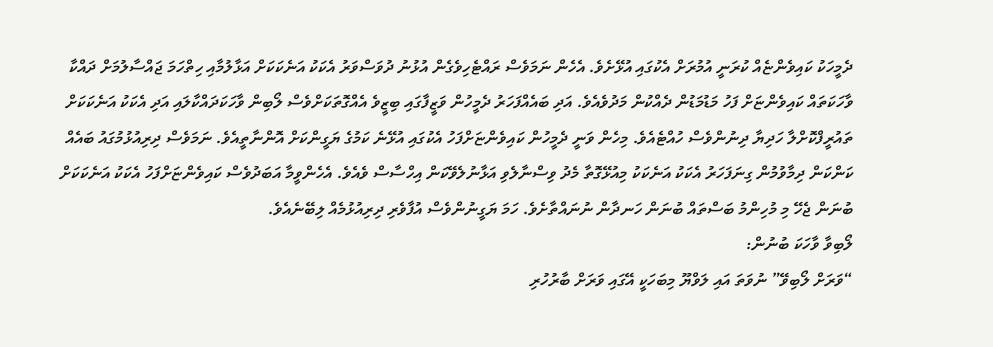ދެމީހަކު ކައިވެންޏެއް ކުރަނީ އުމުރަށް އެކުގައި އުޅޭށެވެ. އެހެން ނަމަވެސް ރައްޓެހިވެގެން އުޅުނު ދުވަސްވަރު އެކަކު އަނެކަކަށް އަޅާލުމާއި ހިތްހަމަ ޖައްސާލުމަށް ދައްކާ ވާހަކަތައް ކައިވެންޏަށް ފަހު މަޑުމަޑުން ދެއްކުން މަދުވެއެވެ. އަދި ބައެއްފަހަރު ދެމީހުން ވަޒީފާގައި ބިޒީވެ އެއްގޮތަކަށްވެސް ލޯބިން ވާހަކަދައްކާލައި އަދި އެކަކު އަނެކަކަށް ތައުރީފްކޮށްލާ ހަދިޔާ ދިނުންވެސް ހުއްޓެއެވެ. މިހެން ވަނީ ދެމީހުން ކައިވެންޏަށްފަހު އެކުގައި އުޅޭނެ ކަމުގެ ޔަގީންކަށް އޮންނާތީއެވެ. ނަމަވެސް ދިރިއުޅުމުގައު ބައެއް ކަންކަން ދިމާވުމުން ގިނަފަހަރު އެކަކު އަނެކަކު މިއުޅޭގޮތާ މެދު ވިސްނާލެވި އަޅާނުލެވޭކަން އިހްސާސް ވެއެވެ. އެހެންވީމާ އަބަދުވެސް ކައިވެންޏަށްފަހު އެކަކު އަނެކަކަށް ބުނަން ޖެހޭ މި މުހިންމު ބަސްތައް ބުނަން ހަނދާން ނުނައްތާށެވެ. ހަމަ ޔަގީނުންވެސް އުފާވެރި ދިރިއުޅުމެއް ލިބޭނެއެވެ.
ލޯބިވާ ވާހަކަ ބުނުން:
“ވަރަށް ލޯބިވޭ” ނުވަތަ އައި ލަވްޔޫ މިބަހަކީ އޭގައި ވަރަށް ބާރުހުރި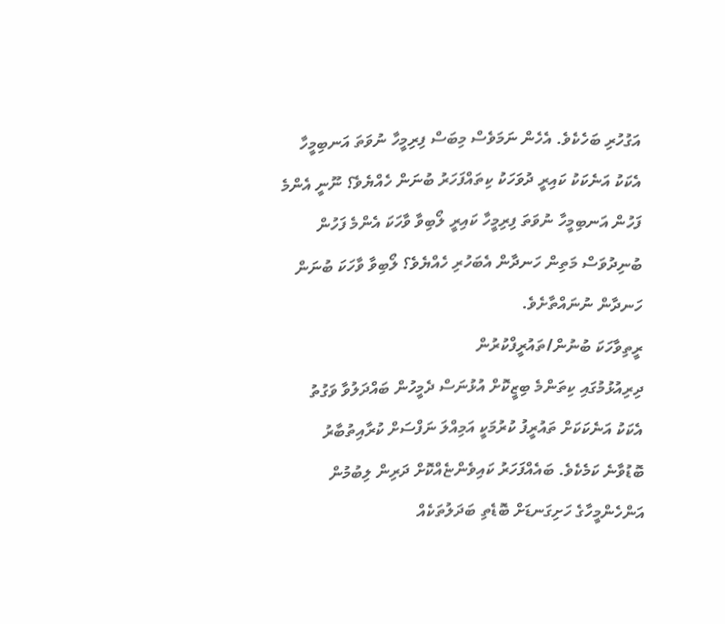އަގުހުރި ބަހެކެވެ. އެހެން ނަމަވެސް މިބަސް ފިރިމީހާ ނުވަތަ އަނބިމީހާ އެކަކު އަނެކަކު ކައިރީ ދުވަހަކު ކިތައްފަހަރު ބުނަން ހެއްޔެވެ؟ ނޫނީ އެންމެ ފަހުން އަނބިމީހާ ނުވަތަ ފިރިމީހާ ކައިރީ ލޯބިވާ ވާހަކަ އެންމެ ފަހުން ބުނިދުވަސް މަތިން ހަނދާން އެބަހުރި ހެއްޔެވެ؟ ލޯބިވާ ވާހަކަ ބުނަން ހަނދާން ނުނައްތާށެވެ.
ރީތިވާހަކަ ބުނުން/ތައުރީފްކުރުން
ދިރިއުޅުމުގައި ކިތަންމެ ބިޒީކޮށް އުޅުނަސް ދެމީހުން ބައްދަލުވާ ވަގުތު އެކަކު އަނެކަކަށް ތައުރީފު ކުރުމަކީ އަމިއްލަ ނަފްސަށް ކުރާއިތުބާރު ބޮޑުވާނެ ކަމެކެވެ. ބައެއްފަހަރު ކައިވެންޏެއްކޮށް ދަރިން ލިބުމުން އަންހެންމީހާގެ ހަށިގަނޑަށް ބޮޑެތި ބަދަލުތަކެއް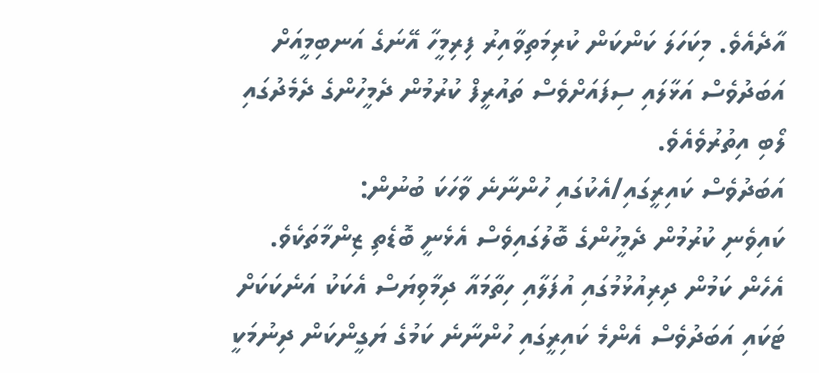އާދެއެވެ. މިކަހަލަ ކަންކަން ކުރިމަތިވާއިރު ފިރިމީހާ އޭނަގެ އަނބިމީއަށް އަބަދުވެސް އަޅާލައި ސިފައަށްވެސް ތައުރީފް ކުރުމުން ދެމީހުންގެ ދެމެދުގައި ލޯބި އިތުރުވެއެވެ.
އަބަދުވެސް ކައިރީގައި/އެކުގައި ހުންނާނެ ވާހަކަ ބުނުން:
ކައިވެނި ކުރުމުން ދެމީހުންގެ ބޮލުގައިވެސް އެޅެނީ ބޮޑެތި ޒިންމާތަކެވެ. އެހެން ކަމުން ދިރިއުޅުމުގައި އުފަލާއި ހިތާމައާ ދިމާވިޔަސް އެކަކު އަނެކަކަށް ޓަކައި އަބަދުވެސް އެންމެ ކައިރީގައި ހުންނާނެ ކަމުގެ ޔަގީންކަން ދިނުމަކީ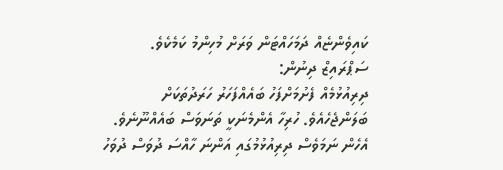ކައިވެންޏެއް ދަމަހައްޓަން ވަރަށް މުހިންމު ކަމެކެވެ.
ސަޕްރައިޒް ދިނުން:
ދިރިއުޅުމެއް ފެށުމަށްފަހު ބައެއްފަހަރު ހަރަދުތަކަށް ބަލަންޖެހެއެވެ. ހުރިހާ އެންމެނަކީ ތަނަވަސް ބައެއްނޫނެވެ. އެހެން ނަމަވެސް ދިރިއުޅުމުގައި އަންނަ ހާއްސަ ދުވަސް ދުވަހު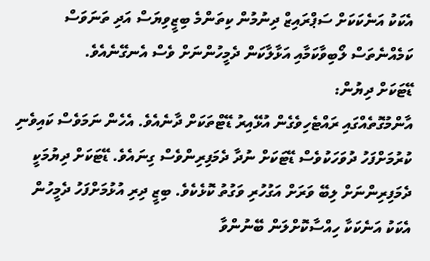އެކަކު އަނެކަކަށް ސަޕްރައިޒް ދިނުމުން ކިތަންމެ ބިޒީވިޔަސް އަދި ތަނަވަސް ކަމެއްނެތަސް ލޯބިވާކަމާއި އަޅާލާކަން ދެމީހުންނަށް ވެސް އެނގޭނެއެވެ.
ޑޭޓަކަށް ދިޔުން:
އާންމުގޮތެއްގައި ރައްޓެހިވެގެން އުޅޭއިރު ޑޭޓްތަކަށް ދާނެއެވެ. އެހެން ނަމަވެސް ކައިވެނި ކުރުމަށްފަހު ދުވަހަކުވެސް ޑޭޓަކަށް ނުދާ ދެމަފިރިންވެސް ގިނައެވެ. ޑޭޓަކަށް ދިޔުމަކީ ދެމަފިރިންނަށް ލިބޭ ވަރަށް އަގުހުރި ވަގުތު ކޮޅެކެވެ. ބިޒީ ދިރި އުޅުމަށްފަހު ދެމީހުން އެކަކު އަނެކަކާ ހިއްސާކޮށްލަން ބޭނުންވާ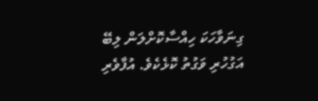ގިނަވާހަކަ ހިއްސާކޮށްލަން ލިބޭ އަގުހުރި ވަގުތު ކޮޅެކެވެ. އުފާވެރި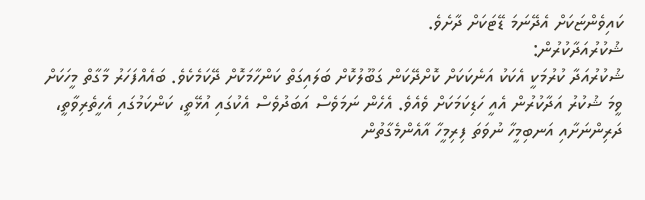ކައިވެންޏަކަށް އެދޭނަމަ ޑޭޓަކަށް ދާށެވެ.
ޝުކުރުއަދާކުރުން:
ޝުކުރުއަދާ ކުރުމަކީ އެކަކު އަނެކަކަށް ކޮށްދޭކަން ގަބޫލުކޮށް ބަލައިގަތް ކަންހާމަކޮށް ދޭކަމެކެވެ. ބައެއްފަހަރު މާގާތް މީހަކަށް ވީމަ ޝުކުރު އަދާކުރުން އެއީ ހަޑިކަމަކަށް ވެއެވެ. އެހެން ނަމަވެސް އަބަދުވެސް އެކުގައި އުޅޭތީ، ކަންކަމުގައި އެހީތެރިވާތީ، ދަރިންނަށާއި އަނބިމީހާ ނުވަތަ ފިރިމީހާ އާއެންމެގާތުން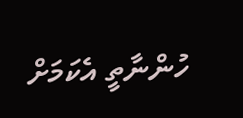ހުންނާތީ އެކަމަށް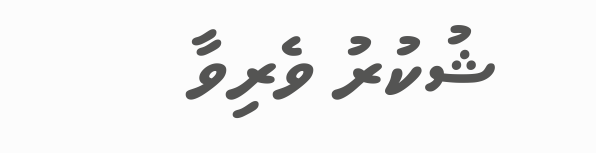ޝުކުރު ވެރިވާ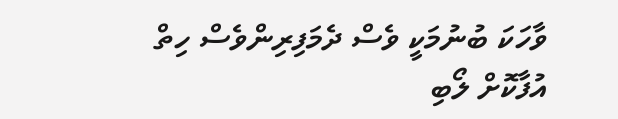ވާހަކަ ބުނުމަކީ ވެސް ދެމަފިރިންވެސް ހިތް އުފާކޮށް ލޯބި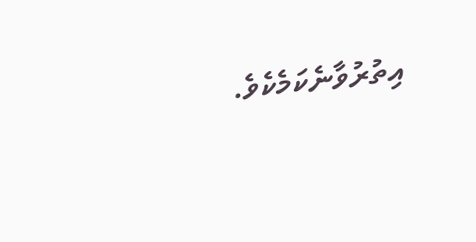އިތުރުވާނެކަމެކެވެ.